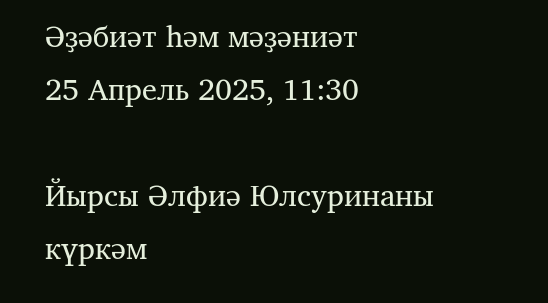Әҙәбиәт һәм мәҙәниәт
25 Апрель 2025, 11:30

Йырсы Әлфиә Юлсуринаны күркәм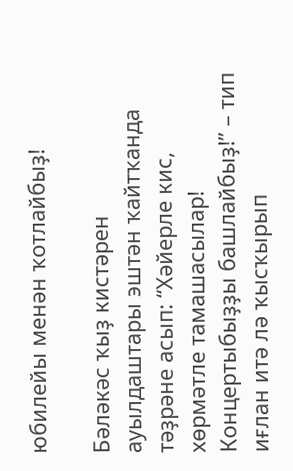юбилейы менән ҡотлайбыҙ!

Бәләкәс ҡыҙ кистәрен ауылдаштары эштән ҡайтҡанда тәҙрәне асып: “Хәйерле кис, хөрмәтле тамашасылар! Концертыбыҙҙы башлайбыҙ!” – тип иғлан итә лә ҡысҡырып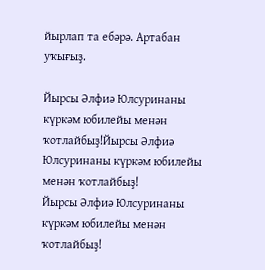йырлап та ебәрә. Артабан уҡығыҙ.

Йырсы Әлфиә Юлсуринаны күркәм юбилейы менән ҡотлайбыҙ!Йырсы Әлфиә Юлсуринаны күркәм юбилейы менән ҡотлайбыҙ!
Йырсы Әлфиә Юлсуринаны күркәм юбилейы менән ҡотлайбыҙ!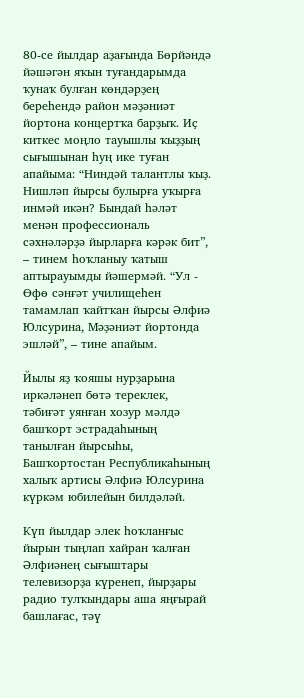80-се йылдар аҙағында Бөрйәндә йәшәгән яҡын туғандарымда ҡунаҡ булған көндәрҙең береһендә район мәҙәниәт йортона концертҡа барҙыҡ. Иҫ киткес моңло тауышлы ҡыҙҙың сығышынан һуң ике туған апайыма: “Ниндәй талантлы ҡыҙ. Нишләп йырсы булырға уҡырға инмәй икән? Бындай һәләт менән профессиональ сәхнәләрҙә йырларға кәрәк бит”, – тинем һоҡланыу ҡатыш аптырауымды йәшермәй. “Ул - Өфө сәнғәт училищеһен тамамлап ҡайтҡан йырсы Әлфиә Юлсурина, Мәҙәниәт йортонда эшләй”, – тине апайым.

Йылы яҙ ҡояшы нурҙарына иркәләнеп бөтә тереклек, тәбиғәт уянған хозур мәлдә башҡорт эстрадаһының танылған йырсыһы, Башҡортостан Республикаһының халыҡ артисы Әлфиә Юлсурина күркәм юбилейын билдәләй.

Күп йылдар элек һоҡланғыс йырын тыңлап хайран ҡалған Әлфиәнең сығыштары телевизорҙа күренеп, йырҙары радио тулҡындары аша яңғырай башлағас, тәү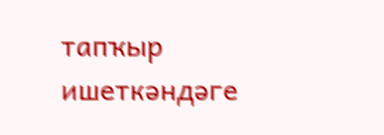тапҡыр ишеткәндәге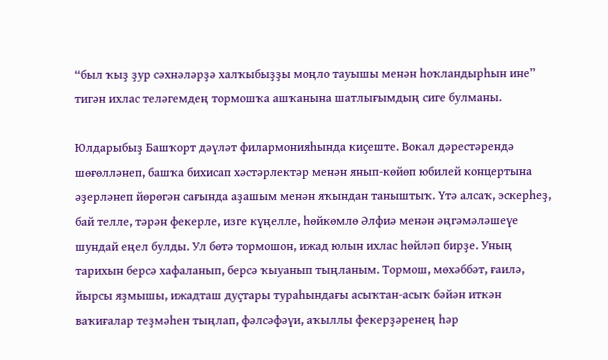“был ҡыҙ ҙур сәхнәләрҙә халҡыбыҙҙы моңло тауышы менән һоҡландырһын ине” тигән ихлас теләгемдең тормошҡа ашҡанына шатлығымдың сиге булманы.

Юлдарыбыҙ Башҡорт дәүләт филармонияһында киҫеште. Вокал дәрестәрендә шөғөлләнеп, башҡа бихисап хәстәрлектәр менән янып-көйөп юбилей концертына әҙерләнеп йөрөгән сағында аҙашым менән яҡындан таныштыҡ. Үтә алсаҡ, эскерһеҙ, бай телле, тәрән фекерле, изге күңелле, һөйкөмлө Әлфиә менән әңгәмәләшеүе шундай еңел булды. Ул бөтә тормошон, ижад юлын ихлас һөйләп бирҙе. Уның тарихын берсә хафаланып, берсә ҡыуанып тыңланым. Тормош, мөхәббәт, ғаилә, йырсы яҙмышы, ижадташ дуҫтары тураһындағы асыҡтан-асыҡ бәйән иткән ваҡиғалар теҙмәһен тыңлап, фәлсәфәүи, аҡыллы фекерҙәренең һәр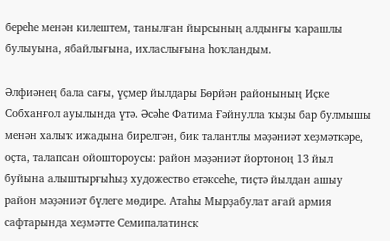береһе менән килештем, танылған йырсының алдынғы ҡарашлы булыуына, ябайлығына, ихласлығына һоҡландым.

Әлфиәнең бала сағы, үҫмер йылдары Бөрйән районының Иҫке Собханғол ауылында үтә. Әсәһе Фатима Ғәйнулла ҡыҙы бар булмышы менән халыҡ ижадына бирелгән, бик талантлы мәҙәниәт хеҙмәткәре, оҫта, талапсан ойоштороусы: район мәҙәниәт йортоноң 13 йыл буйына алыштырғыһыҙ художество етәксеһе, тиҫтә йылдан ашыу район мәҙәниәт бүлеге мөдире. Атаһы Мырҙабулат ағай армия сафтарында хеҙмәтте Семипалатинск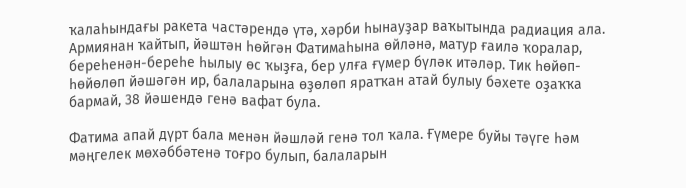ҡалаһындағы ракета частәрендә үтә, хәрби һынауҙар ваҡытында радиация ала. Армиянан ҡайтып, йәштән һөйгән Фатимаһына өйләнә, матур ғаилә ҡоралар, береһенән-береһе һылыу өс ҡыҙға, бер улға ғүмер бүләк итәләр. Тик һөйөп-һөйөлөп йәшәгән ир, балаларына өҙөлөп яратҡан атай булыу бәхете оҙаҡҡа бармай, 38 йәшендә генә вафат була.

Фатима апай дүрт бала менән йәшләй генә тол ҡала. Ғүмере буйы тәүге һәм мәңгелек мөхәббәтенә тоғро булып, балаларын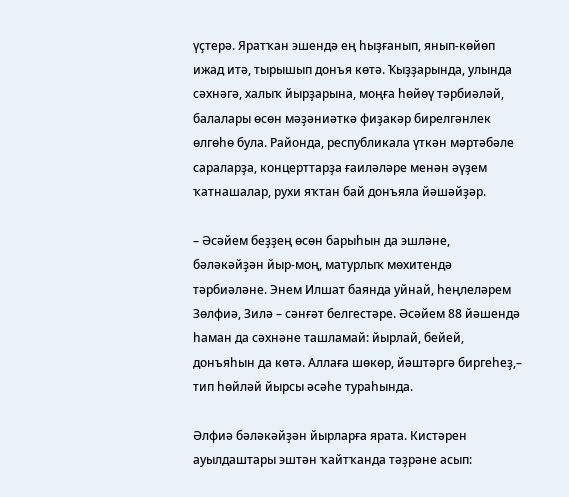үҫтерә. Яратҡан эшендә ең һыҙғанып, янып-көйөп ижад итә, тырышып донъя көтә. Ҡыҙҙарында, улында сәхнәгә, халыҡ йырҙарына, моңға һөйөү тәрбиәләй, балалары өсөн мәҙәниәткә фиҙакәр бирелгәнлек өлгөһө була. Районда, республикала үткән мәртәбәле сараларҙа, концерттарҙа ғаиләләре менән әүҙем ҡатнашалар, рухи яҡтан бай донъяла йәшәйҙәр.

– Әсәйем беҙҙең өсөн барыһын да эшләне, бәләкәйҙән йыр-моң, матурлыҡ мөхитендә тәрбиәләне. Энем Илшат баянда уйнай, һеңлеләрем Зөлфиә, Зилә – сәнғәт белгестәре. Әсәйем 88 йәшендә һаман да сәхнәне ташламай: йырлай, бейей, донъяһын да көтә. Аллаға шөкөр, йәштәргә биргеһеҙ,– тип һөйләй йырсы әсәһе тураһында.

Әлфиә бәләкәйҙән йырларға ярата. Кистәрен ауылдаштары эштән ҡайтҡанда тәҙрәне асып: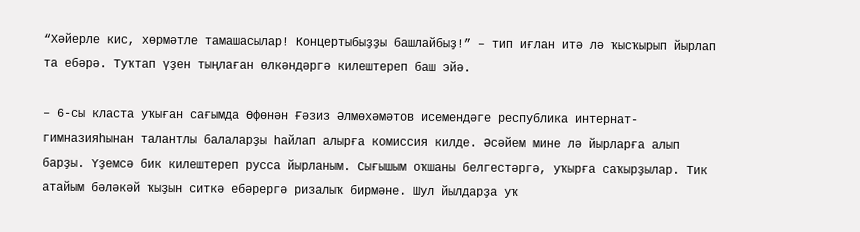“Хәйерле кис, хөрмәтле тамашасылар! Концертыбыҙҙы башлайбыҙ!” – тип иғлан итә лә ҡысҡырып йырлап та ебәрә. Туҡтап үҙен тыңлаған өлкәндәргә килештереп баш эйә.

– 6-сы класта уҡыған сағымда Өфөнән Ғәзиз Әлмөхәмәтов исемендәге республика интернат-гимназияһынан талантлы балаларҙы һайлап алырға комиссия килде. Әсәйем мине лә йырларға алып барҙы. Үҙемсә бик килештереп русса йырланым. Сығышым оҡшаны белгестәргә, уҡырға саҡырҙылар. Тик атайым бәләкәй ҡыҙын ситкә ебәрергә ризалыҡ бирмәне. Шул йылдарҙа уҡ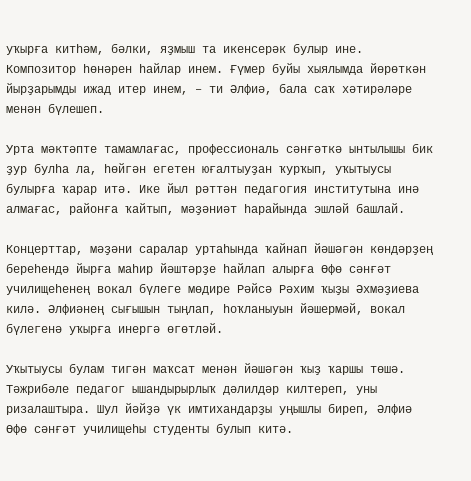уҡырға китһәм, бәлки, яҙмыш та икенсерәк булыр ине. Композитор һөнәрен һайлар инем. Ғүмер буйы хыялымда йөрөткән йырҙарымды ижад итер инем, – ти Әлфиә, бала саҡ хәтирәләре менән бүлешеп.

Урта мәктәпте тамамлағас, профессиональ сәнғәткә ынтылышы бик ҙур булһа ла, һөйгән егетен юғалтыуҙан ҡурҡып, уҡытыусы булырға ҡарар итә. Ике йыл рәттән педагогия институтына инә алмағас, районға ҡайтып, мәҙәниәт һарайында эшләй башлай.

Концерттар, мәҙәни саралар уртаһында ҡайнап йәшәгән көндәрҙең береһендә йырға маһир йәштәрҙе һайлап алырға Өфө сәнғәт училищеһенең вокал бүлеге мөдире Рәйсә Рәхим ҡыҙы Әхмәҙиева килә. Әлфиәнең сығышын тыңлап, һоҡланыуын йәшермәй, вокал бүлегенә уҡырға инергә өгөтләй.

Уҡытыусы булам тигән маҡсат менән йәшәгән ҡыҙ ҡаршы төшә. Тәжрибәле педагог ышандырырлыҡ дәлилдәр килтереп, уны ризалаштыра. Шул йәйҙә үк имтихандарҙы уңышлы биреп, Әлфиә Өфө сәнғәт училищеһы студенты булып китә.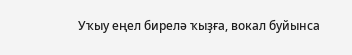Уҡыу еңел бирелә ҡыҙға, вокал буйынса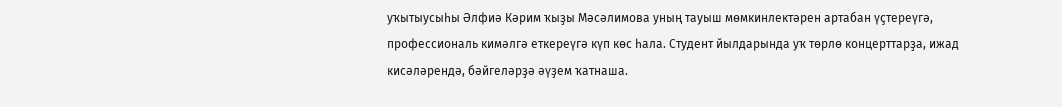уҡытыусыһы Әлфиә Кәрим ҡыҙы Мәсәлимова уның тауыш мөмкинлектәрен артабан үҫтереүгә, профессиональ кимәлгә еткереүгә күп көс һала. Студент йылдарында уҡ төрлө концерттарҙа, ижад кисәләрендә, бәйгеләрҙә әүҙем ҡатнаша.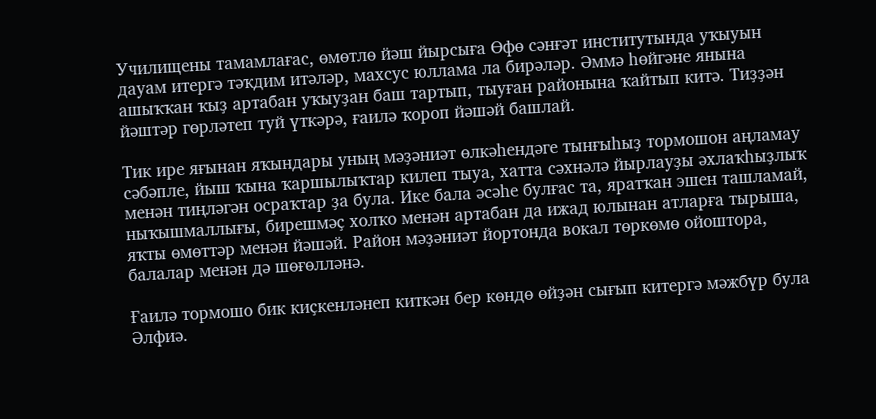Училищены тамамлағас, өмөтлө йәш йырсыға Өфө сәнғәт институтында уҡыуын дауам итергә тәҡдим итәләр, махсус юллама ла бирәләр. Әммә һөйгәне янына ашыҡҡан ҡыҙ артабан уҡыуҙан баш тартып, тыуған районына ҡайтып китә. Тиҙҙән йәштәр гөрләтеп туй үткәрә, ғаилә ҡороп йәшәй башлай.

Тик ире яғынан яҡындары уның мәҙәниәт өлкәһендәге тынғыһыҙ тормошон аңламау сәбәпле, йыш ҡына ҡаршылыҡтар килеп тыуа, хатта сәхнәлә йырлауҙы әхлаҡһыҙлыҡ менән тиңләгән осраҡтар ҙа була. Ике бала әсәһе булғас та, яратҡан эшен ташламай, ныҡышмаллығы, бирешмәҫ холҡо менән артабан да ижад юлынан атларға тырыша, яҡты өмөттәр менән йәшәй. Район мәҙәниәт йортонда вокал төркөмө ойоштора, балалар менән дә шөғөлләнә.

Ғаилә тормошо бик киҫкенләнеп киткән бер көндө өйҙән сығып китергә мәжбүр була Әлфиә.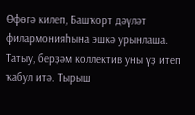Өфөгә килеп, Башҡорт дәүләт филармонияһына эшкә урынлаша. Татыу, берҙәм коллектив уны үҙ итеп ҡабул итә. Тырыш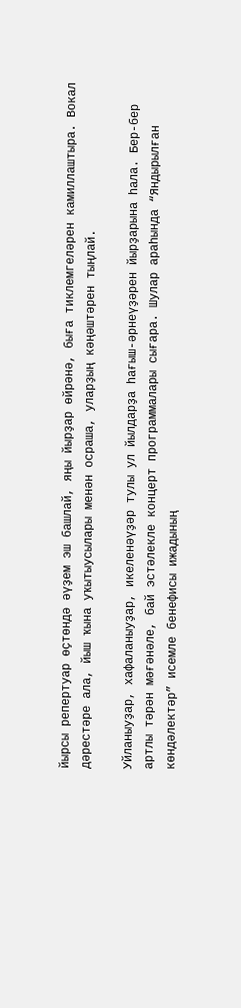йырсы репертуар өҫтөндә әүҙем эш башлай, яңы йырҙар өйрәнә, быға тиклемгеләрен камиллаштыра. Вокал дәрестәре ала, йыш ҡына уҡытыусылары менән осраша, уларҙың кәңәштәрен тыңлай.

Уйланыуҙар, хафаланыуҙар, икеленәүҙәр тулы ул йылдарҙа һағыш-әрнеүҙәрен йырҙарына һала. Бер-бер артлы тәрән мәғәнәле, бай эстәлекле концерт программалары сығара. Шулар араһында “Яндырылған көндәлектәр” исемле бенефисы ижадының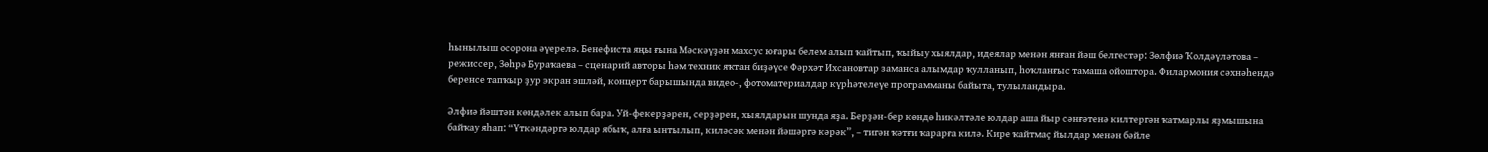һынылыш осорона әүерелә. Бенефиста яңы ғына Мәскәүҙән махсус юғары белем алып ҡайтып, ҡыйыу хыялдар, идеялар менән янған йәш белгестәр: Зөлфиә Ҡолдәүләтова – режиссер, Зөһрә Бураҡаева – сценарий авторы һәм техник яҡтан биҙәүсе Фәрхәт Ихсановтар заманса алымдар ҡулланып, һоҡланғыс тамаша ойоштора. Филармония сәхнәһендә беренсе тапҡыр ҙур экран эшләй, концерт барышында видео-, фотоматериалдар күрһәтелеүе программаны байыта, тулыландыра.

Әлфиә йәштән көндәлек алып бара. Уй-фекерҙәрен, серҙәрен, хыялдарын шунда яҙа. Берҙән-бер көндө һикәлтәле юлдар аша йыр сәнғәтенә килтергән ҡатмарлы яҙмышына байҡау яһап: “Үткәндәргә юлдар ябыҡ, алға ынтылып, киләсәк менән йәшәргә кәрәк”, – тигән ҡәтғи ҡарарға килә. Кире ҡайтмаҫ йылдар менән бәйле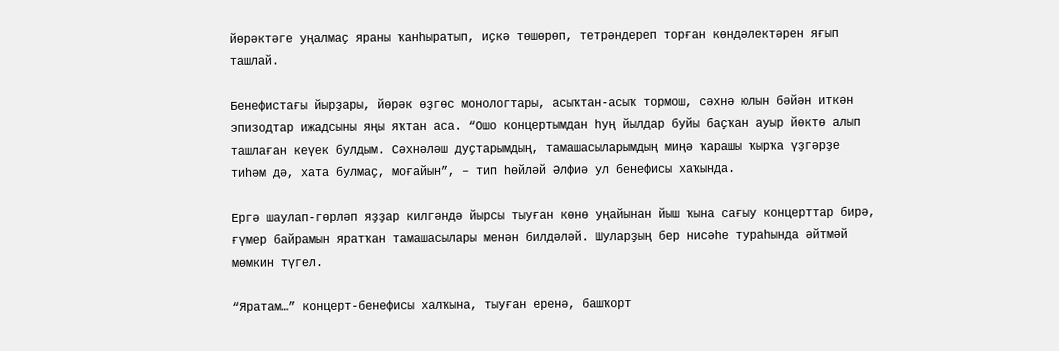йөрәктәге уңалмаҫ яраны ҡанһыратып, иҫкә төшөрөп, тетрәндереп торған көндәлектәрен яғып ташлай.

Бенефистағы йырҙары, йөрәк өҙгөс монологтары, асыҡтан-асыҡ тормош, сәхнә юлын бәйән иткән эпизодтар ижадсыны яңы яҡтан аса. “Ошо концертымдан һуң йылдар буйы баҫҡан ауыр йөктө алып ташлаған кеүек булдым. Сәхнәләш дуҫтарымдың, тамашасыларымдың миңә ҡарашы ҡырҡа үҙгәрҙе тиһәм дә, хата булмаҫ, моғайын”, – тип һөйләй Әлфиә ул бенефисы хаҡында.

Ергә шаулап-гөрләп яҙҙар килгәндә йырсы тыуған көнө уңайынан йыш ҡына сағыу концерттар бирә, ғүмер байрамын яратҡан тамашасылары менән билдәләй. Шуларҙың бер нисәһе тураһында әйтмәй мөмкин түгел.

“Яратам…” концерт-бенефисы халҡына, тыуған еренә, башҡорт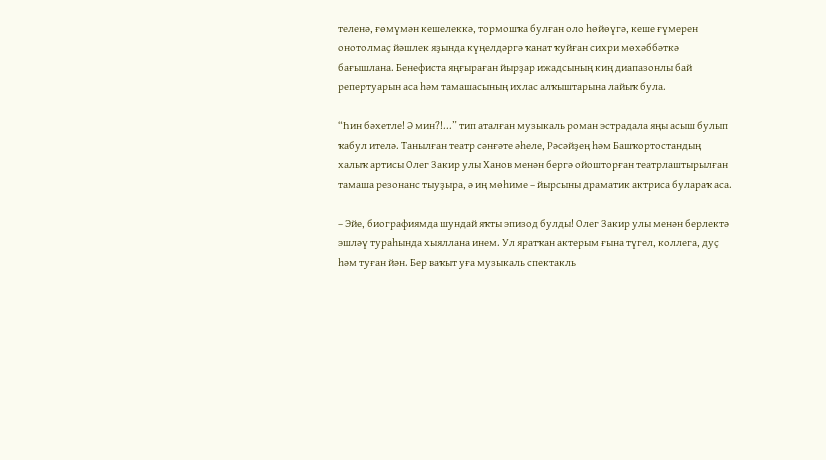теленә, ғөмүмән кешелеккә, тормошҡа булған оло һөйөүгә, кеше ғүмерен онотолмаҫ йәшлек яҙында күңелдәргә ҡанат ҡуйған сихри мөхәббәткә бағышлана. Бенефиста яңғыраған йырҙар ижадсының киң диапазонлы бай репертуарын аса һәм тамашасының ихлас алҡыштарына лайыҡ була.

“Һин бәхетле! Ә мин?!...” тип аталған музыкаль роман эстрадала яңы асыш булып ҡабул ителә. Танылған театр сәнғәте әһеле, Рәсәйҙең һәм Башҡортостандың халыҡ артисы Олег Закир улы Ханов менән бергә ойошторған театрлаштырылған тамаша резонанс тыуҙыра, ә иң мөһиме – йырсыны драматик актриса булараҡ аса.

– Эйе, биографиямда шундай яҡты эпизод булды! Олег Закир улы менән берлектә эшләү тураһында хыяллана инем. Ул яратҡан актерым ғына түгел, коллега, дуҫ һәм туған йән. Бер ваҡыт уға музыкаль спектакль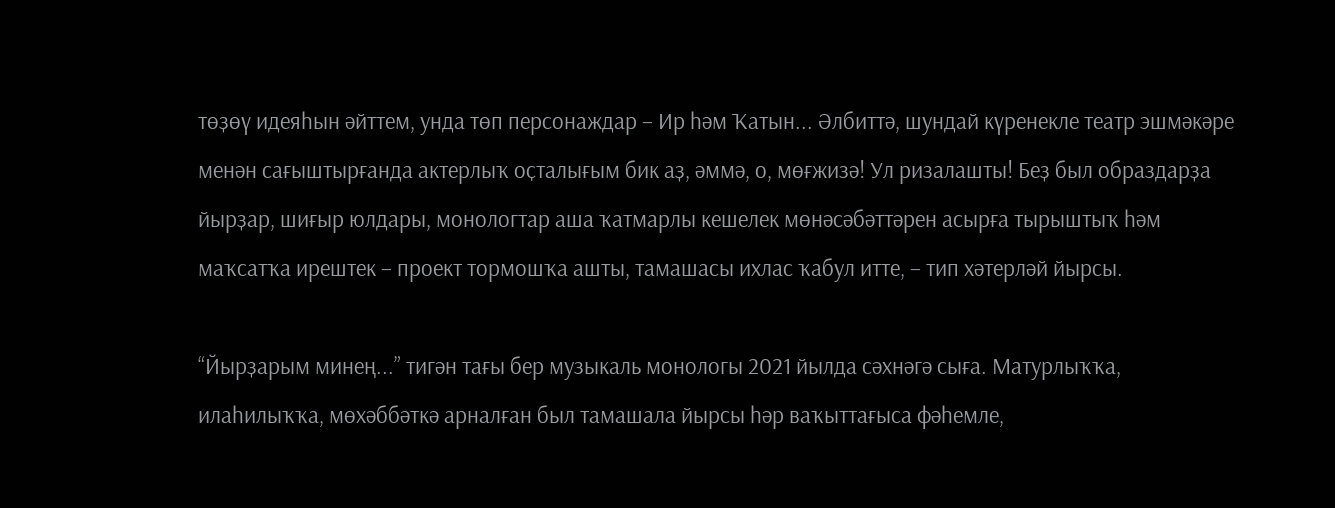төҙөү идеяһын әйттем, унда төп персонаждар – Ир һәм Ҡатын... Әлбиттә, шундай күренекле театр эшмәкәре менән сағыштырғанда актерлыҡ оҫталығым бик аҙ, әммә, о, мөғжизә! Ул ризалашты! Беҙ был образдарҙа йырҙар, шиғыр юлдары, монологтар аша ҡатмарлы кешелек мөнәсәбәттәрен асырға тырыштыҡ һәм маҡсатҡа ирештек – проект тормошҡа ашты, тамашасы ихлас ҡабул итте, – тип хәтерләй йырсы.

“Йырҙарым минең...” тигән тағы бер музыкаль монологы 2021 йылда сәхнәгә сыға. Матурлыҡҡа, илаһилыҡҡа, мөхәббәткә арналған был тамашала йырсы һәр ваҡыттағыса фәһемле,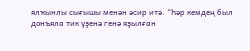ялҡынлы сығышы менән әсир итә. “Һәр кемдең был донъяла тик үҙенә генә яҙылған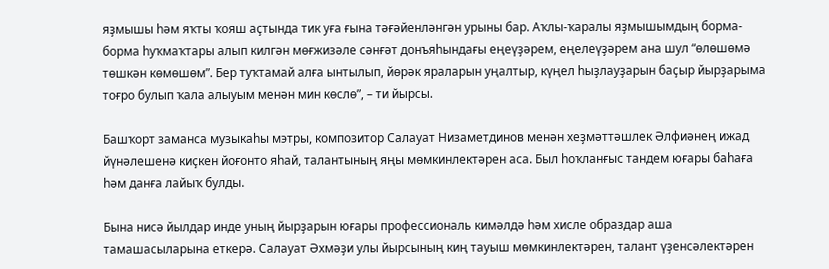яҙмышы һәм яҡты ҡояш аҫтында тик уға ғына тәғәйенләнгән урыны бар. Аҡлы-ҡаралы яҙмышымдың борма-борма һуҡмаҡтары алып килгән мөғжизәле сәнғәт донъяһындағы еңеүҙәрем, еңелеүҙәрем ана шул “өлөшөмә төшкән көмөшөм”. Бер туҡтамай алға ынтылып, йөрәк яраларын уңалтыр, күңел һыҙлауҙарын баҫыр йырҙарыма тоғро булып ҡала алыуым менән мин көслө”, – ти йырсы.

Башҡорт заманса музыкаһы мэтры, композитор Салауат Низаметдинов менән хеҙмәттәшлек Әлфиәнең ижад йүнәлешенә киҫкен йоғонто яһай, талантының яңы мөмкинлектәрен аса. Был һоҡланғыс тандем юғары баһаға һәм данға лайыҡ булды.

Бына нисә йылдар инде уның йырҙарын юғары профессиональ кимәлдә һәм хисле образдар аша тамашасыларына еткерә. Салауат Әхмәҙи улы йырсының киң тауыш мөмкинлектәрен, талант үҙенсәлектәрен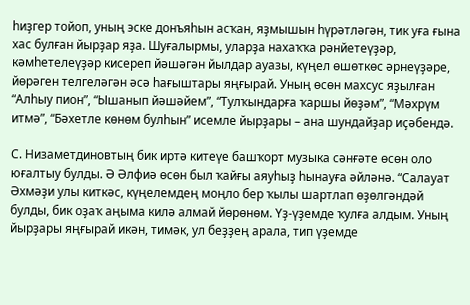һиҙгер тойоп, уның эске донъяһын асҡан, яҙмышын һүрәтләгән, тик уға ғына хас булған йырҙар яҙа. Шуғалырмы, уларҙа нахаҡҡа рәнйетеүҙәр, кәмһетелеүҙәр кисереп йәшәгән йылдар ауазы, күңел өшөткөс әрнеүҙәре, йөрәген телгеләгән әсә һағыштары яңғырай. Уның өсөн махсус яҙылған “Алһыу пион”, “Ышанып йәшәйем”, “Тулҡындарға ҡаршы йөҙәм”, “Мәхрүм итмә”, “Бәхетле көнөм булһын” исемле йырҙары – ана шундайҙар иҫәбендә.

С. Низаметдиновтың бик иртә китеүе башҡорт музыка сәнғәте өсөн оло юғалтыу булды. Ә Әлфиә өсөн был ҡайғы аяуһыҙ һынауға әйләнә. “Салауат Әхмәҙи улы киткәс, күңелемдең моңло бер ҡылы шартлап өҙөлгәндәй булды, бик оҙаҡ аңыма килә алмай йөрөнөм. Үҙ-үҙемде ҡулға алдым. Уның йырҙары яңғырай икән, тимәк, ул беҙҙең арала, тип үҙемде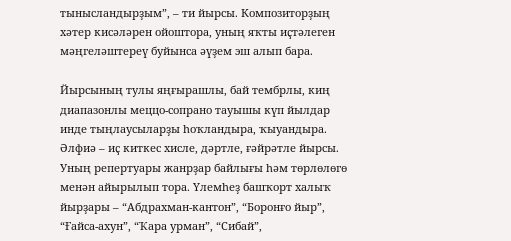тынысландырҙым”, – ти йырсы. Композиторҙың хәтер кисәләрен ойоштора, уның яҡты иҫтәлеген мәңгеләштереү буйынса әүҙем эш алып бара.

Йырсының тулы яңғырашлы, бай тембрлы, киң диапазонлы меццо-сопрано тауышы күп йылдар инде тыңлаусыларҙы һоҡландыра, ҡыуандыра. Әлфиә – иҫ киткес хисле, дәртле, ғәйрәтле йырсы. Уның репертуары жанрҙар байлығы һәм төрлөлөгө менән айырылып тора. Үлемһеҙ башҡорт халыҡ йырҙары – “Абдрахман-кантон”, “Боронғо йыр”, “Ғайса-ахун”, “Ҡара урман”, “Сибай”,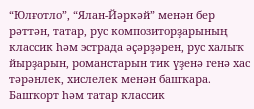“Юлғотло”, “Ялан-Йәркәй” менән бер рәттән, татар, рус композиторҙарының классик һәм эстрада әҫәрҙәрен, рус халыҡ йырҙарын, романстарын тик үҙенә генә хас тәрәнлек, хислелек менән башҡара. Башҡорт һәм татар классик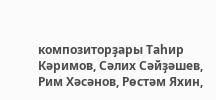композиторҙары Таһир Кәримов, Сәлих Сәйҙәшев, Рим Хәсәнов, Рөстәм Яхин,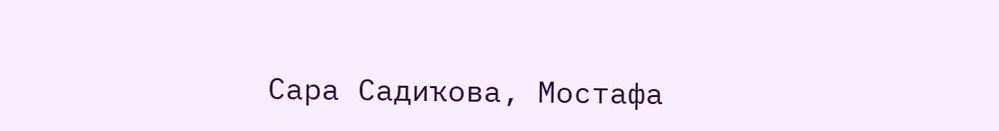Сара Садиҡова, Мостафа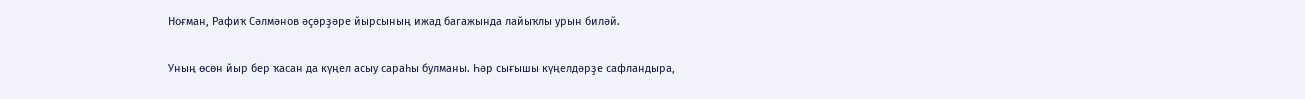Ноғман, Рафиҡ Сәлмәнов әҫәрҙәре йырсының ижад багажында лайыҡлы урын биләй.

Уның өсөн йыр бер ҡасан да күңел асыу сараһы булманы. Һәр сығышы күңелдәрҙе сафландыра,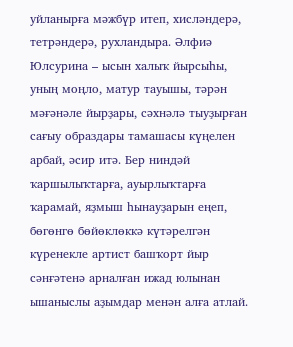уйланырға мәжбүр итеп, хисләндерә, тетрәндерә, рухландыра. Әлфиә Юлсурина – ысын халыҡ йырсыһы, уның моңло, матур тауышы, тәрән мәғәнәле йырҙары, сәхнәлә тыуҙырған сағыу образдары тамашасы күңелен арбай, әсир итә. Бер ниндәй ҡаршылыҡтарға, ауырлыҡтарға ҡарамай, яҙмыш һынауҙарын еңеп, бөгөнгө бөйөклөккә күтәрелгән күренекле артист башҡорт йыр сәнғәтенә арналған ижад юлынан ышаныслы аҙымдар менән алға атлай.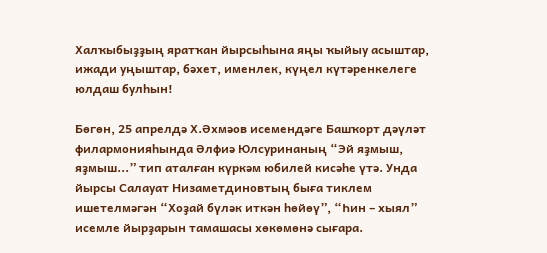Халҡыбыҙҙың яратҡан йырсыһына яңы ҡыйыу асыштар, ижади уңыштар, бәхет, именлек, күңел күтәренкелеге юлдаш булһын!

Бөгөн, 25 апрелдә Х.Әхмәов исемендәге Башҡорт дәүләт филармонияһында Әлфиә Юлсуринаның “Эй яҙмыш, яҙмыш...” тип аталған күркәм юбилей кисәһе үтә. Унда йырсы Салауат Низаметдиновтың быға тиклем ишетелмәгән “Хоҙай бүләк иткән һөйөү”, “Һин – хыял” исемле йырҙарын тамашасы хөкөмөнә сығара.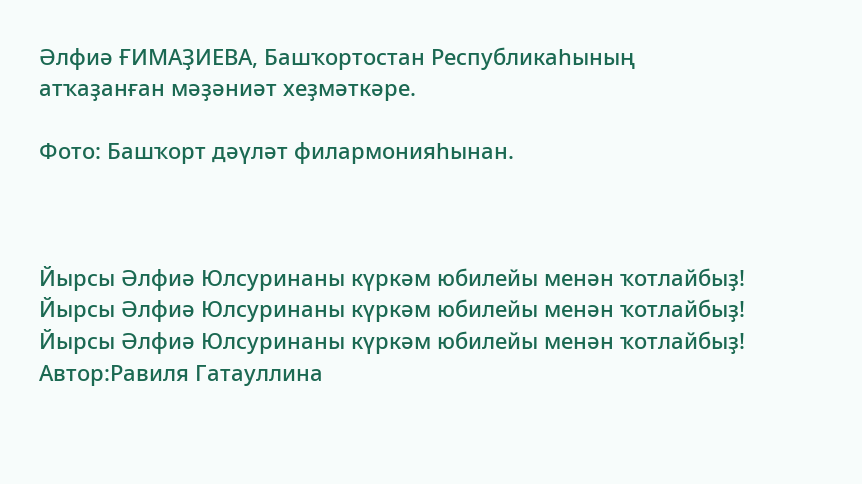Әлфиә ҒИМАҘИЕВА, Башҡортостан Республикаһының атҡаҙанған мәҙәниәт хеҙмәткәре.

Фото: Башҡорт дәүләт филармонияһынан.



Йырсы Әлфиә Юлсуринаны күркәм юбилейы менән ҡотлайбыҙ!
Йырсы Әлфиә Юлсуринаны күркәм юбилейы менән ҡотлайбыҙ!
Йырсы Әлфиә Юлсуринаны күркәм юбилейы менән ҡотлайбыҙ!
Автор:Равиля Гатауллина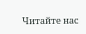Читайте нас